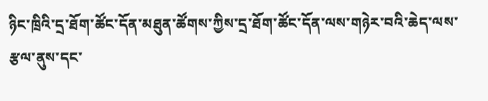ཉིང་ཁྲིའི་དྲ་ཐོག་ཚོང་དོན་མཐུན་ཚོགས་ཀྱིས་དྲ་ཐོག་ཚོང་དོན་ལས་གཉེར་བའི་ཆེད་ལས་རྩལ་ནུས་དང་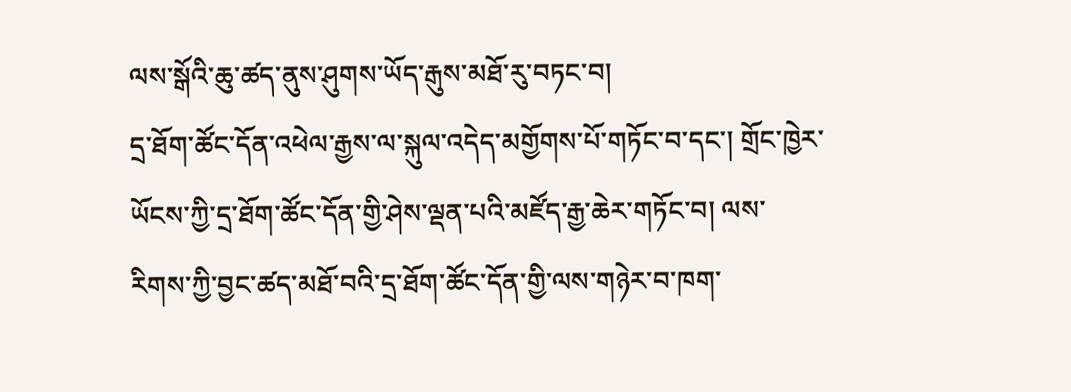ལས་སྒོའི་ཆུ་ཚད་ནུས་ཤུགས་ཡོད་རྒུས་མཐོ་རུ་བཏང་བ།
དྲ་ཐོག་ཚོང་དོན་འཕེལ་རྒྱས་ལ་སྐུལ་འདེད་མགྱོགས་པོ་གཏོང་བ་དང་། གྲོང་ཁྱེར་ཡོངས་ཀྱི་དྲ་ཐོག་ཚོང་དོན་གྱི་ཤེས་ལྡན་པའི་མཛོད་རྒྱ་ཆེར་གཏོང་བ། ལས་རིགས་ཀྱི་བྱང་ཚད་མཐོ་བའི་དྲ་ཐོག་ཚོང་དོན་གྱི་ལས་གཉེར་བ་ཁག་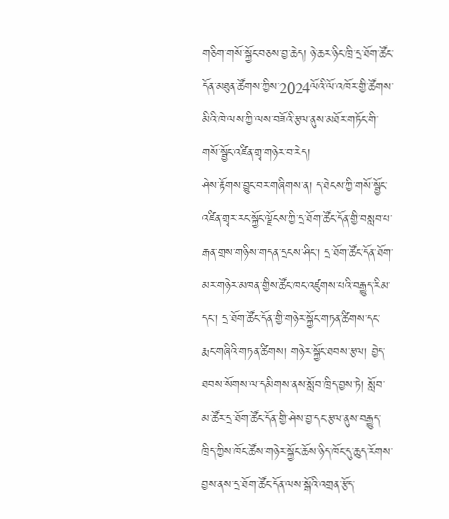གཅིག་གསོ་སྐྱོང་བཅས་བྱ་ཆེད། ཉེ་ཆར་ཉིང་ཁྲི་དྲ་ཐོག་ཚོང་དོན་མཐུན་ཚོགས་ཀྱིས་2024ལོའི་ལོ་འཁོར་གྱི་ཚོགས་མིའི་ཁེ་ལས་ཀྱི་ལས་བཟོའི་རྩལ་ནུས་མཐོར་གཏོང་གི་གསོ་སྦྱོང་འཛིན་གྲྭ་གཉེར་བ་རེད།
ཤེས་རྟོགས་བྱུང་བར་གཞིགས་ན། ད་ཐེངས་ཀྱི་གསོ་སྦྱོང་འཛིན་གྲྭར་རང་སྐྱོང་ལྗོངས་ཀྱི་དྲ་ཐོག་ཚོང་དོན་གྱི་བསླབ་པ་རྒན་གྲས་གཉིས་གདན་དྲངས་ཤིང་། དྲ་ཐོག་ཚོང་དོན་ཐོག་མར་གཉེར་མཁན་གྱིས་ཚོང་ཁང་འཛུགས་པའི་བརྒྱུད་རིམ་དང་། དྲ་ཐོག་ཚོང་དོན་གྱི་གཉེར་སྐྱོང་གཏན་ཚིགས་དང་རྨང་གཞིའི་གཏན་ཚིགས། གཉེར་སྐྱོང་ཐབས་རྩལ། བྱེད་ཐབས་སོགས་ལ་དམིགས་ནས་སློབ་ཁྲིད་བྱས་ཏེ། སློབ་མ་ཚོར་དྲ་ཐོག་ཚོང་དོན་གྱི་ཤེས་བྱ་དང་རྩལ་ནུས་བརྒྱུད་ཁྲིད་ཀྱིས་ཁོང་ཚོས་གཉེར་སྐྱོང་ཆོས་ཉིད་ཁོང་དུ་ཆུད་རོགས་བྱས་ནས་དྲ་ཐོག་ཚོང་དོན་ལས་སྒོའི་འགྲན་རྩོད་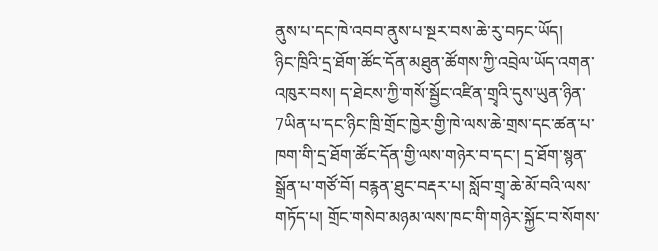ནུས་པ་དང་ཁེ་འབབ་ནུས་པ་སྔར་བས་ཆེ་རུ་བཏང་ཡོད།
ཉིང་ཁྲིའི་དྲ་ཐོག་ཚོང་དོན་མཐུན་ཚོགས་ཀྱི་འབྲེལ་ཡོད་འགན་འཁུར་བས། ད་ཐེངས་ཀྱི་གསོ་སྦྱོང་འཛིན་གྲྭའི་དུས་ཡུན་ཉིན་7ཡིན་པ་དང་ཉིང་ཁྲི་གྲོང་ཁྱེར་གྱི་ཁེ་ལས་ཆེ་གྲས་དང་ཚན་པ་ཁག་གི་དྲ་ཐོག་ཚོང་དོན་གྱི་ལས་གཉེར་བ་དང་། དྲ་ཐོག་སྙན་སྒྲོན་པ་གཙོ་བོ། བརྙན་ཐུང་བརྡར་པ། སློབ་གྲྭ་ཆེ་མོ་བའི་ལས་གཏོད་པ། གྲོང་གསེབ་མཉམ་ལས་ཁང་གི་གཉེར་སྐྱོང་བ་སོགས་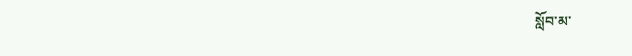སློབ་མ་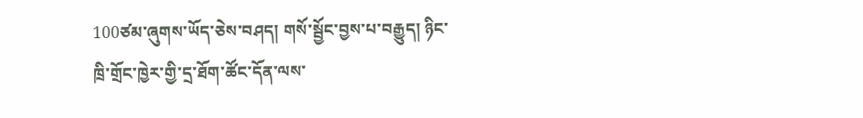100ཙམ་ཞུགས་ཡོད་ཅེས་བཤད། གསོ་སྦྱོང་བྱས་པ་བརྒྱུད། ཉིང་ཁྲི་གྲོང་ཁྱེར་གྱི་དྲ་ཐོག་ཚོང་དོན་ལས་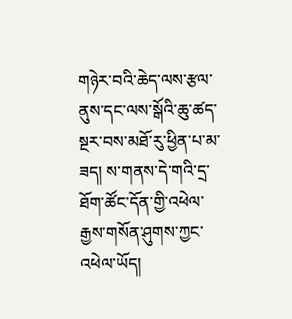གཉེར་བའི་ཆེད་ལས་རྩལ་ནུས་དང་ལས་སྒོའི་ཆུ་ཚད་སྔར་བས་མཐོ་རུ་ཕྱིན་པ་མ་ཟད། ས་གནས་དེ་གའི་དྲ་ཐོག་ཚོང་དོན་གྱི་འཕེལ་རྒྱས་གསོན་ཤུགས་ཀྱང་འཕེལ་ཡོད།